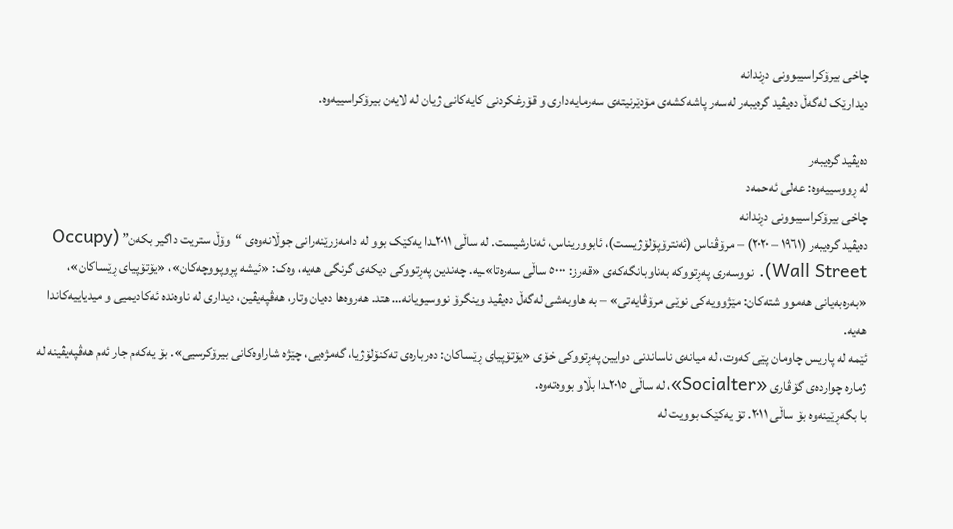چاخی بیرۆکراسیبوونی دڕندانە
دیدارێک لەگەڵ دەیڤید گرەیبەر لەسەر پاشەکشەی مۆدێرنیتەی سەرمایەداری و قۆرغکردنی کایەکانی ژیان لە لایەن بیرۆکراسییەوە.

دەیڤید گرەیبەر
لە ڕووسییەوە: عەلی ئەحمەد
چاخی بیرۆکراسیبوونی دڕندانە
دەیڤید گرەیبەر (١٩٦١ – ٢٠٢٠) – مرۆڤناس (ئەنترۆپۆلۆژیست)، ئابووریناس، ئەنارشیست. لە ساڵی ٢٠١١ـدا یەکێک بوو لە دامەزرێنەرانی جوڵانەوەی “وۆڵ ستریت داگیر بکەن” (Occupy Wall Street). نووسەری پەڕتووکە بەناوبانگەکەی «قەرز: ٥٠٠٠ ساڵی سەرەتا»ـیە. چەندین پەڕتووکی دیکەی گرنگی هەیە، وەک: «ئیشە پڕوپووچەکان»، «یۆتۆپیای ڕێساکان»، «بەرەبەیانی هەموو شتەکان: مێژوویەکی نوێی مرۆڤایەتی» – بە هاوبەشی لەگەڵ دەیڤید وینگرۆ نووسیویانە… هتد. هەروەها دەیان وتار، هەڤپەیڤین، دیداری لە ناوەندە ئەکادیمیی و میدیاییەکاندا هەیە.
ئێمە لە پاریس چاومان پێی کەوت، لە میانەی ناساندنی دوایین پەڕتووکی خۆی «یۆتۆپیای ڕێساکان: دەربارەی تەکنۆلۆژیا، گەمژەیی، چێژە شاراوەکانی بیرۆکرسیی». بۆ یەکەم جار ئەم هەڤپەیڤینە لە ژمارە چواردەی گۆڤاری «Socialter»، لە ساڵی ٢٠١٥ـدا بڵاو بووەتەوە.
با بگەڕێینەوە بۆ ساڵی ٢٠١١. تۆ یەکێک بوویت لە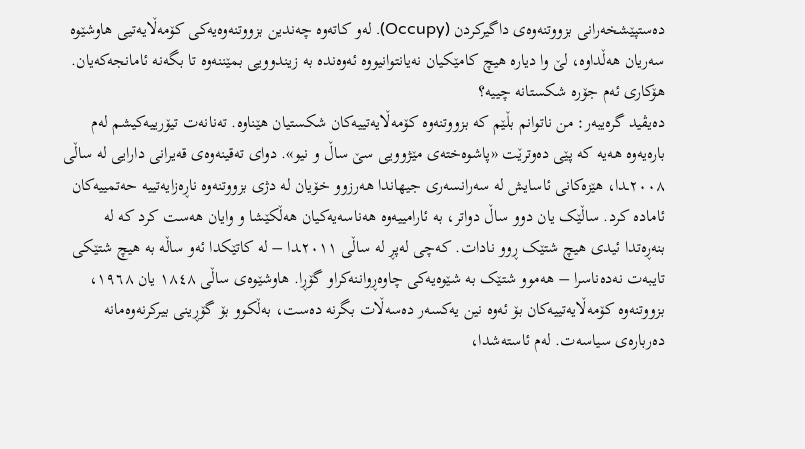دەستپێشخەرانی بزووتنەوەی داگیرکردن (Occupy). لەو کاتەوە چەندین بزووتنەوەیەکی کۆمەڵایەتیی هاوشێوە سەریان هەڵداوە، لێ وا دیارە هیچ کامێکیان نەیانتوانیووە ئەوەندە بە زیندوویی بمێننەوە تا بگەنە ئامانجەکەیان. هۆکاری ئەم جۆرە شکستانە چییە؟
دەیڤید گرەیبەر: من ناتوانم بڵێم کە بزووتنەوە کۆمەڵایەتییەکان شکستیان هێناوە. تەنانەت تیۆرییەکیشم لەم بارەیەوە هەیە کە پێی دەوترێت «پاشوەختەی مێژوویی سێ ساڵ و نیو». دوای تەقینەوەی قەیرانی دارایی لە ساڵی ٢٠٠٨ـدا، هێزەکانی ئاسایش لە سەرانسەری جیهاندا هەرزوو خۆیان لە دژی بزووتنەوە ناڕەزایەتییە حەتمییەکان ئامادە کرد. ساڵێک یان دوو ساڵ دواتر، بە ئارامییەوە هەناسەیەکیان هەڵکێشا و وایان هەست کرد کە لە بنەڕەتدا ئیدی هیچ شتێک ڕوو نادات. کەچی لەپڕ لە ساڵی ٢٠١١ـدا – لە کاتێکدا ئەو ساڵە بە هیچ شتێکی تایبەت نەدەناسرا – هەموو شتێک بە شێوەیەکی چاوەڕواننەکراو گۆڕا. هاوشێوەی ساڵی ١٨٤٨ یان ١٩٦٨، بزووتنەوە کۆمەڵایەتییەکان بۆ ئەوە نین یەکسەر دەسەڵات بگرنە دەست، بەڵکوو بۆ گۆڕینی بیرکرنەوەمانە دەربارەی سیاسەت. لەم ئاستەشدا،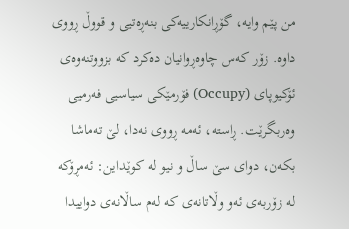من پێم وایە، گۆڕانکارییەکی بنەڕەتیی و قووڵ ڕووی داوە. زۆر کەس چاوەڕوانیان دەکرد کە بزووتنەوەی ئۆکیوپای (Occupy) فۆرمێکی سیاسیی فەرمیی وەربگرێت. ڕاستە، ئەمە ڕووی نەدا، لێ تەماشا بکەن، دوای سێ ساڵ و نیو لە کوێداین: ئەمڕۆکە لە زۆربەی ئەو وڵاتانەی کە لەم ساڵانەی دواییدا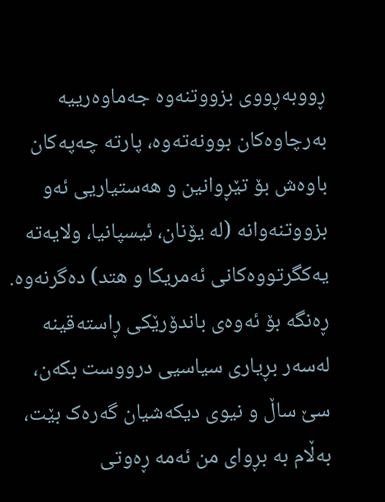ڕووبەڕووی بزووتنەوە جەماوەرییە بەرچاوەکان بوونەتەوە، پارتە چەپەکان باوەش بۆ تێڕوانین و هەستیاریی ئەو بزووتنەوانە (لە یۆنان، ئیسپانیا، ولایەتە یەکگرتووەکانی ئەمریکا و هتد) دەگرنەوە. ڕەنگە بۆ ئەوەی باندۆرێکی ڕاستەقینە لەسەر بڕیاری سیاسیی درووست بکەن، سێ ساڵ و نیوی دیکەشیان گەرەک بێت، بەڵام بە بڕوای من ئەمە ڕەوتی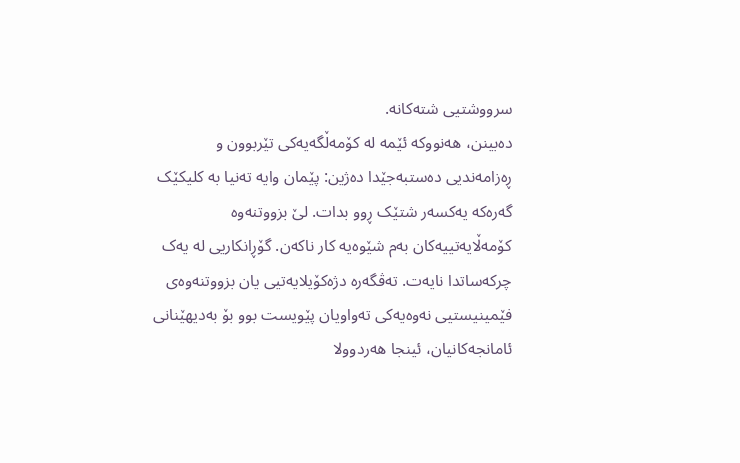سرووشتیی شتەکانە.
دەبینن، هەنووکە ئێمە لە کۆمەڵگەیەکی تێربوون و ڕەزامەندیی دەستبەجێدا دەژین: پێمان وایە تەنیا بە کلیکێک گەرەکە یەکسەر شتێک ڕوو بدات. لێ بزووتنەوە کۆمەڵایەتییەکان بەم شێوەیە کار ناکەن. گۆڕانکاریی لە یەک چرکەساتدا نایەت. تەڤگەرە دژەکۆیلایەتیی یان بزووتنەوەی فێمینیستیی نەوەیەکی تەواویان پێویست بوو بۆ بەدیهێنانی ئامانجەکانیان، ئینجا هەردوولا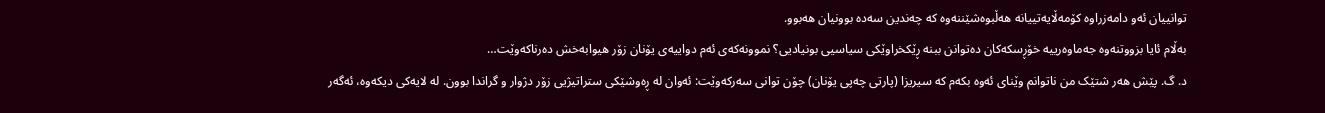توانییان ئەو دامەزراوە کۆمەڵایەتییانە هەڵبوەشێننەوە کە چەندین سەدە بوونیان هەبوو.
بەڵام ئایا بزووتنەوە جەماوەرییە خۆڕسکەکان دەتوانن ببنە ڕێکخراوێکی سیاسیی بونیادیی؟ نموونەکەی ئەم دواییەی یۆنان زۆر هیوابەخش دەرناکەوێت…
د. گ. پێش هەر شتێک من ناتوانم وێنای ئەوە بکەم کە سیریزا (پارتی چەپی یۆنان) چۆن توانی سەرکەوێت: ئەوان لە ڕەوشێکی ستراتیژیی زۆر دژوار و گراندا بوون. لە لایەکی دیکەوە، ئەگەر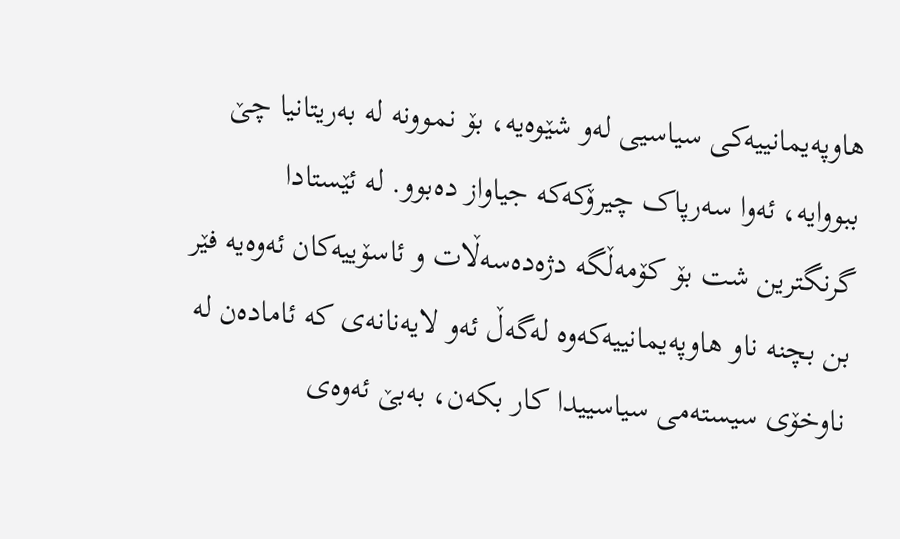هاوپەیمانییەکی سیاسیی لەو شێوەیە، بۆ نموونە لە بەریتانیا چێ ببووایە، ئەوا سەرپاک چیرۆکەکە جیاواز دەبوو. لە ئێستادا گرنگترین شت بۆ کۆمەڵگە دژەدەسەڵات و ئاسۆییەکان ئەوەیە فێر بن بچنە ناو هاوپەیمانییەکەوە لەگەڵ ئەو لایەنانەی کە ئامادەن لە ناوخۆی سیستەمی سیاسییدا کار بکەن، بەبێ ئەوەی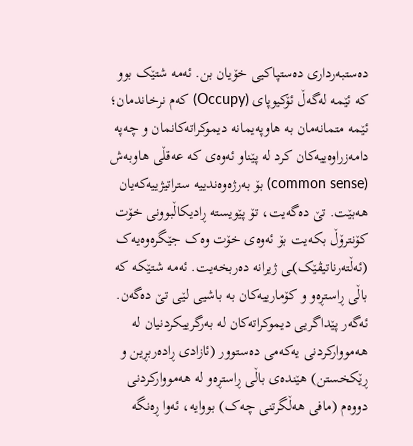دەستبەرداری دەستپاکیی خۆیان بن. ئەمە شتێک بوو کە ئێمە لەگەڵ ئۆکیوپای (Occupy) کەم نرخاندمان؛ ئێمە متمانەمان بە هاوپەیمانە دیموکراتەکانمان و چەپە دامەزراوەییەکان کرد لە پێناو ئەوەی کە عەقڵی هاوبەش (common sense) بۆ بەرژەوەندییە ستراتیژییەکەیان هەبێت. تێ دەگەیت، تۆ پێویستە ڕادیکاڵبوونی خۆت کۆنترۆڵ بکەیت بۆ ئەوەی خۆت وەک جێگرەوەیەک (ئەڵتەرناتیڤێک)ـی ژیرانە دەربخەیت. ئەمە شتێکە کە باڵی ڕاستڕەو و کۆمارییەکان بە باشیی لێی تێ دەگەن. ئەگەر پێداگریی دیموکراتەکان لە بەرگرییکردنیان لە هەمووارکردنی یەکەمی دەستوور (ئازادی ڕادەربڕین و ڕێکخستن) هێندەی باڵی ڕاستڕەو لە هەمووارکردنی دووەم (مافی هەڵگرتنی چەک) بووایە، ئەوا ڕەنگە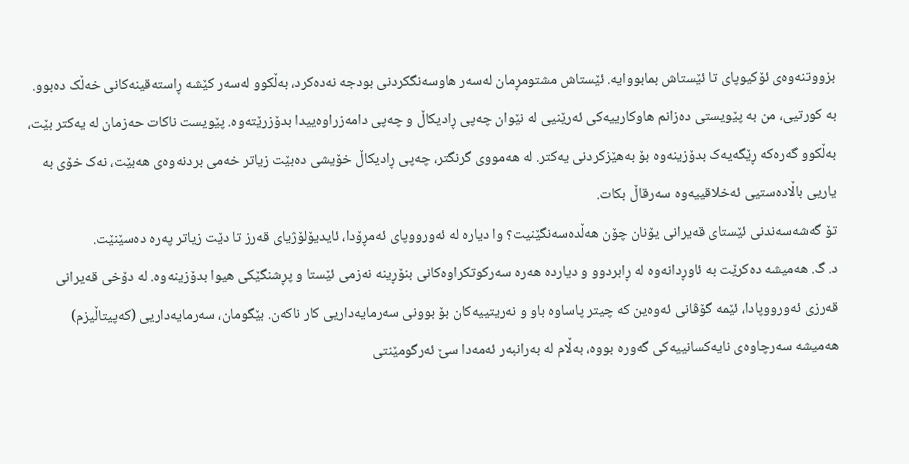بزووتنەوەی ئۆکیوپای تا ئێستاش بمابووایە. ئێستاش مشتومڕمان لەسەر هاوسەنگکردنی بودجە نەدەکرد، بەڵکوو لەسەر کێشە ڕاستەقینەکانی خەڵک دەبوو.
بە کورتیی، من بە پێویستی دەزانم هاوکارییەکی ئەرێنیی لە نێوان چەپی ڕادیکاڵ و چەپی دامەزراوەییدا بدۆزرێتەوە. پێویست ناکات حەزمان لە یەکتر بێت، بەڵکوو گەرەکە ڕێگەیەک بدۆزینەوە بۆ بەهێزکردنی یەکتر. لە هەمووی گرنگتر، چەپی ڕادیکاڵ خۆیشی دەبێت زیاتر خەمی بردنەوەی هەبێت، نەک خۆی بە یاریی باڵادەستیی ئەخلاقییەوە سەرقاڵ بکات.
تۆ گەشەسەندنی ئێستای قەیرانی یۆنان چۆن هەڵدەسەنگێنیت؟ وا دیارە لە ئەورووپای ئەمڕۆدا، ئایدیۆلۆژیای قەرز تا دێت زیاتر پەرە دەسێنێت.
د. گ. هەمیشە دەکرێت بە ئاوڕدانەوە لە ڕابردوو و دیاردە هەرە سەرکوتکراوەکانی بنۆڕینە نەزمی ئێستا و پڕشنگێکی هیوا بدۆزینەوە. لە دۆخی قەیرانی قەرزی ئەورووپادا، ئێمە گۆڤانی ئەوەین کە چیتر پاساوە باو و نەریتییەکان بۆ بوونی سەرمایەداریی کار ناکەن. بێگومان، سەرمایەداریی (کەپیتاڵیزم) هەمیشە سەرچاوەی نایەکسانییەکی گەورە بووە، بەڵام لە بەرانبەر ئەمەدا سێ ئەرگومێنتی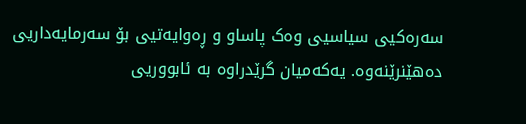سەرەکیی سیاسیی وەک پاساو و ڕەوایەتیی بۆ سەرمایەداریی دەهێنرێنەوە. یەکەمیان گرێدراوە بە ئابووریی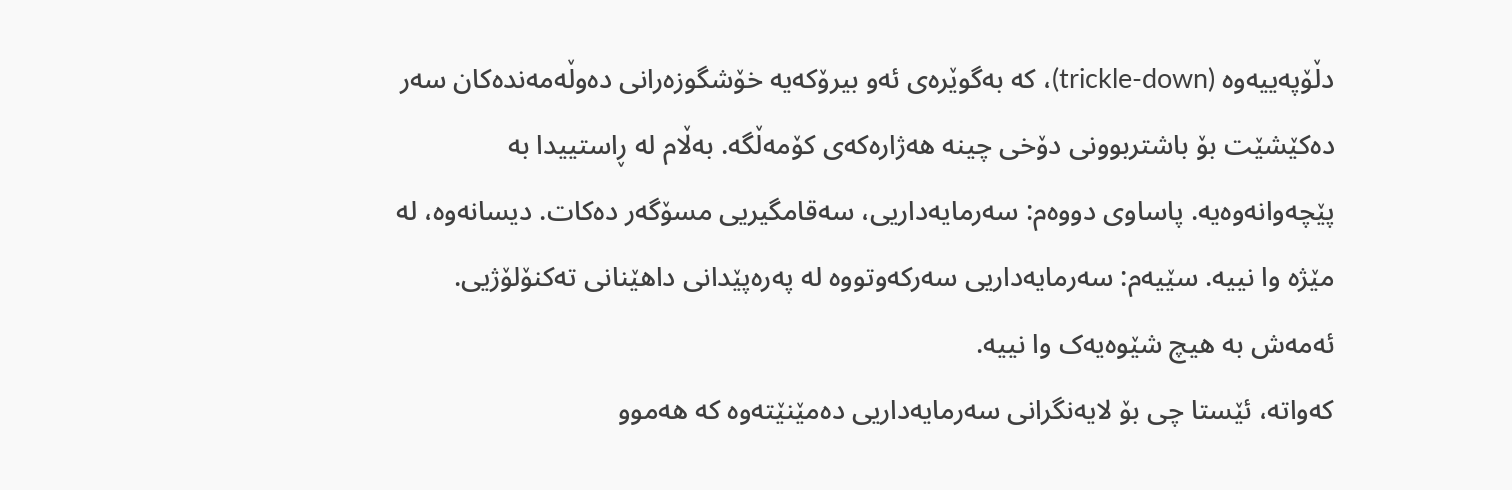دڵۆپەییەوە (trickle-down)، کە بەگوێرەی ئەو بیرۆکەیە خۆشگوزەرانی دەوڵەمەندەکان سەر دەکێشێت بۆ باشتربوونی دۆخی چینە هەژارەکەی کۆمەڵگە. بەڵام لە ڕاستییدا بە پێچەوانەوەیە. پاساوی دووەم: سەرمایەداریی، سەقامگیریی مسۆگەر دەکات. دیسانەوە، لە مێژە وا نییە. سێیەم: سەرمایەداریی سەرکەوتووە لە پەرەپێدانی داهێنانی تەکنۆلۆژیی. ئەمەش بە هیچ شێوەیەک وا نییە.
کەواتە، ئێستا چی بۆ لایەنگرانی سەرمایەداریی دەمێنێتەوە کە هەموو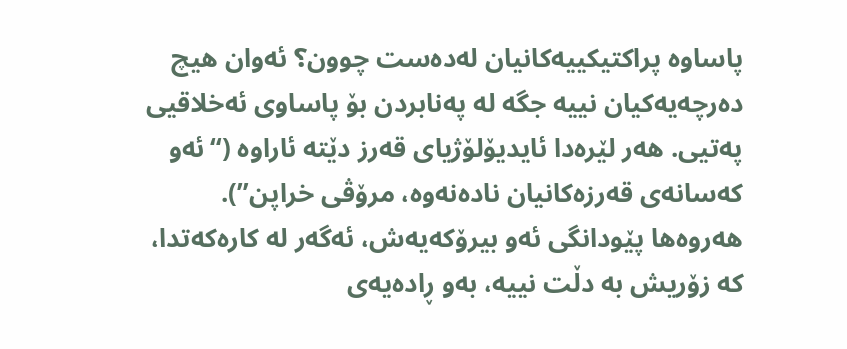پاساوە پراکتیکییەکانیان لەدەست چوون؟ ئەوان هیچ دەرچەیەکیان نییە جگە لە پەنابردن بۆ پاساوی ئەخلاقیی پەتیی. هەر لێرەدا ئایدیۆلۆژیای قەرز دێتە ئاراوە (“ئەو کەسانەی قەرزەکانیان نادەنەوە، مرۆڤی خراپن”). هەروەها پێودانگی ئەو بیرۆکەیەش، ئەگەر لە کارەکەتدا، کە زۆریش بە دڵت نییە، بەو ڕادەیەی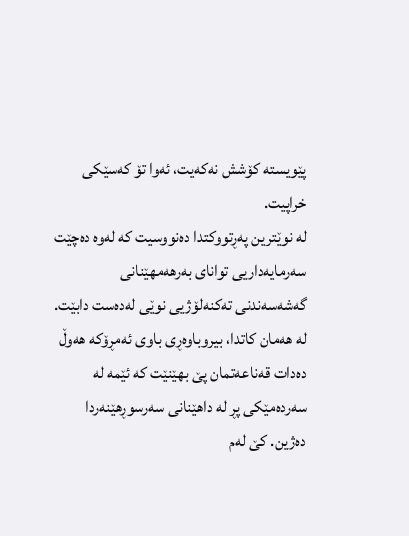پێویستە کۆشش نەکەیت، ئەوا تۆ کەسێکی خراپیت.
لە نوێترین پەڕتووکتدا دەنووسیت کە لەوە دەچێت سەرمایەداریی توانای بەرهەمهێنانی گەشەسەندنی تەکنەلۆژیی نوێی لەدەست دابێت. لە هەمان کاتدا، بیروباوەڕی باوی ئەمڕۆکە هەوڵ دەدات قەناعەتمان پێ بهێنێت کە ئێمە لە سەردەمێکی پڕ لە داهێنانی سەرسوڕهێنەردا دەژین. کێ لەم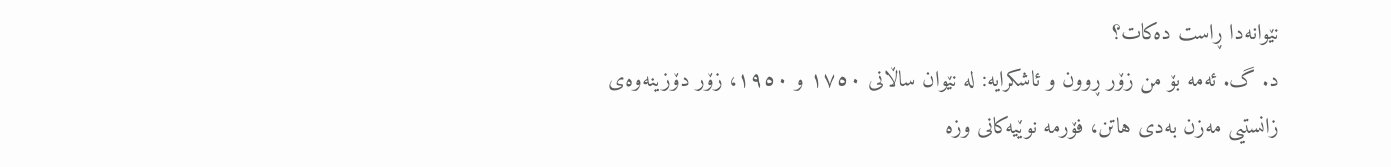نێوانەدا ڕاست دەکات؟
د. گ. ئەمە بۆ من زۆر ڕوون و ئاشکرایە: لە نێوان ساڵانی ١٧٥٠ و ١٩٥٠، زۆر دۆزینەوەی زانستیی مەزن بەدی هاتن، فۆرمە نوێیەکانی وزە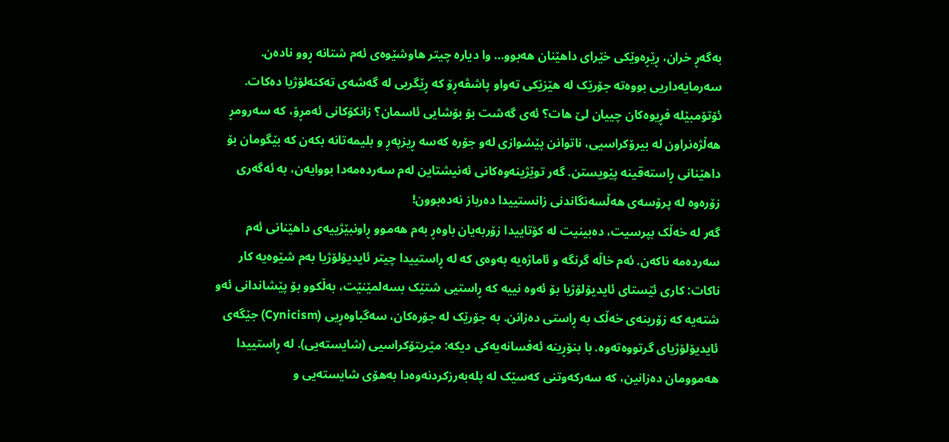بەگەڕ خران، ڕێڕەوێکی خێرای داهێنان هەبوو… وا دیارە چیتر هاوشێوەی ئەم شتانە ڕوو نادەن. سەرمایەداریی بووەتە جۆرێک لە هێزێکی تەواو پاشڤەڕۆ کە ڕێگریی لە گەشەی تەکنەلۆژیا دەکات. ئۆتۆمبێلە فڕیوەکان چییان لێ هات؟ ئەی گەشت بۆ بۆشایی ئاسمان؟ زانکۆکانی ئەمڕۆ، کە سەرومڕ هەڵژەنراون لە بیرۆکراسیی، ناتوانن پێشوازی لەو جۆرە کەسە ڕیزپەڕ و بلیمەتانە بکەن کە بێگومان بۆ داهێنانی ڕاستەقینە پێویستن. گەر توێژینەوەکانی ئەنیشتاین لەم سەردەمەدا بووایەن، بە ئەگەری زۆرەوە لە پرۆسەی هەڵسەنگاندنی زانستییدا دەرباز نەدەبوون!
گەر لە خەڵک بپرسیت، دەبینیت لە کۆتاییدا زۆربەیان باوەڕ بەم هەموو ڕاونبێژییەی داهێنانی ئەم سەردەمە ناکەن. ئەم خاڵە گرنگە و ئاماژەیە بەوەی کە لە ڕاستییدا چیتر ئایدیۆلۆژیا بەم شێوەیە کار ناکات: کاری ئێستای ئایدیۆلۆژیا بۆ ئەوە نییە کە ڕاستیی شتێک بسەلمێنێت، بەڵکوو بۆ پێشاندانی ئەو شتەیە کە زۆرینەی خەڵک بە ڕاستی دەزانن. بە جۆرێک لە جۆرەکان، سەگباوەڕیی (Cynicism) جێگەی ئایدیۆلۆژیای گرتووەتەوە. با بنۆڕینە ئەفسانەیەکی دیکە: مێریتۆکراسیی (شایستەیی). لە ڕاستییدا هەموومان دەزانین، کە سەرکەوتنی کەسێک لە پلەبەرزکردنەوەدا بەهۆی شایستەیی و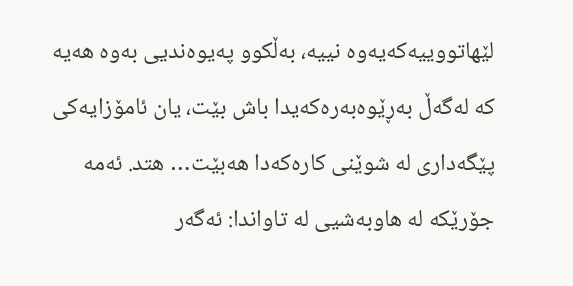لێهاتووییەکەیەوە نییە، بەڵکوو پەیوەندیی بەوە هەیە کە لەگەڵ بەڕێوەبەرەکەیدا باش بێت، یان ئامۆزایەکی پێگەداری لە شوێنی کارەکەدا هەبێت… هتد. ئەمە جۆرێکە لە هاوبەشیی لە تاواندا: ئەگەر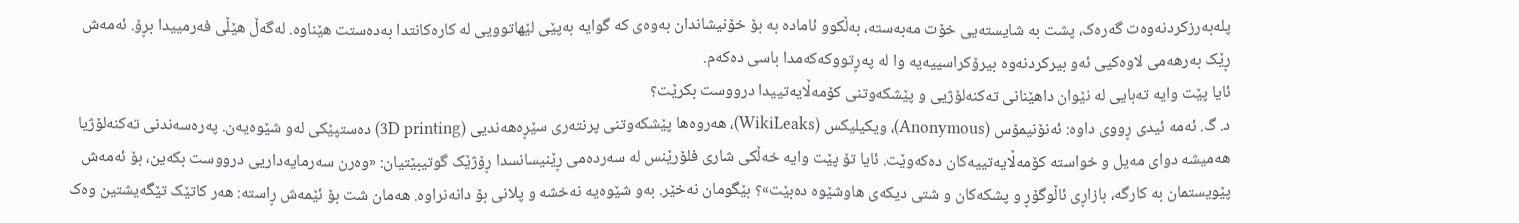پلەبەرزکردنەوەت گەرەک، پشت بە شایستەیی خۆت مەبەستە، بەڵکوو ئامادە بە بۆ خۆنیشاندان بەوەی کە گوایە بەپێی لێهاتوویی لە کارەکانتدا بەدەستت هێناوە. لەگەڵ هێڵی فەرمییدا بڕۆ. ئەمەش ڕێک بەرهەمی لاوەکیی ئەو بیرکردنەوە بیرۆکراسییەیە وا لە پەڕتووکەکەمدا باسی دەکەم.
ئایا پێت وایە تەبایی لە نێوان داهێنانی تەکنەلۆژیی و پێشکەوتنی کۆمەڵایەتییدا درووست بکرێت؟
د. گ. ئەمە ئیدی ڕووی داوە: ئەنۆنیمۆس (Anonymous)، ویکیلیکس (WikiLeaks)، هەروەها پێشکەوتنی پرنتەری سێڕەهەندیی (3D printing) دەستپێکی لەو شێوەیەن. پەرەسەندنی تەکنەلۆژیا هەمیشە دوای مەیل و خواستە کۆمەڵایەتییەکان دەکەوێت. ئایا تۆ پێت وایە خەڵکی شاری فلۆرێنس لە سەردەمی ڕێنیسانسدا ڕۆژێک گوتیبێتیان: «وەرن سەرمایەداریی درووست بکەین، بۆ ئەمەش پێویستمان بە کارگە، بازاڕی ئاڵوگۆڕ و پشکەکان و شتی دیکەی هاوشێوە دەبێت»؟ بێگومان نەخێر. بەو شێوەیە نەخشە و پلانی بۆ دانەنراوە. هەمان شت بۆ ئێمەش ڕاستە: هەر کاتێک تێگەیشتین وەک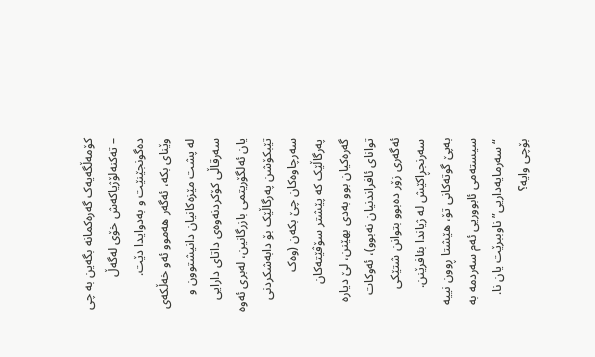کۆمەڵگەیەک گەرەکمانە بگەین بە چی – تەکنەلۆژیاکەش خۆی لەگەڵ دەگونجێنێت و بەدوایدا دێت.
وێنای بکە، ئەگەر هەموو ئەو خەڵکەی لە پشت مێزەکانیان دانیشتوون و سەرقاڵی کۆکردنەوەی داتای دارایی یان ئەلگۆریتمی بازرگانین، لەبری ئەوە تێبکۆشن پەرگاڵێک بۆ دابەشکردنی سەرچاوەکان چێ بکەن (وەک پەرگاڵێک کە پێشتر سۆڤێتەکان گەرەکیان بوو بەدی بهێنن، لێ دیارە توانای ئافراندنیان نەبوو)، ئەوکات ئەگەری زۆر دەبوو بتوانن شتێکی سەرنجڕاکێش لە ژیاندا بئافرێنن.
بەپێ گوتەکانی تۆ، هێشتا ڕوون نییە سیستەمی ئابووریی ئەم سەردمە بە “سەرمایەداریی” ناوببرێت یان نا. بۆچی وایە؟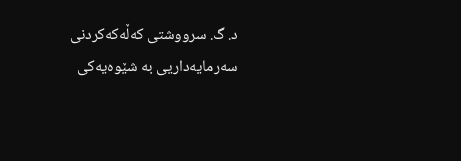د. گ. سرووشتی کەڵەکەکردنی سەرمایەداریی بە شێوەیەکی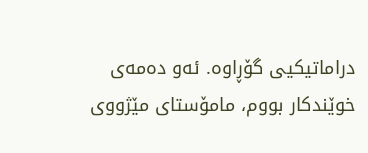دراماتیکیی گۆڕاوە. ئەو دەمەی خوێندکار بووم، مامۆستای مێژووی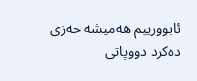ئابوورییم هەمیشە حەزی دەکرد دووپاتی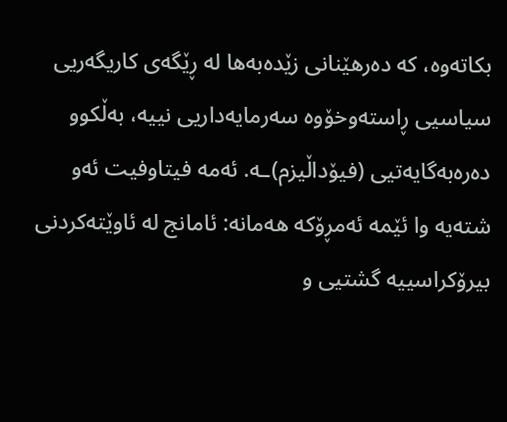بکاتەوە، کە دەرهێنانی زێدەبەها لە ڕێگەی کاریگەریی سیاسیی ڕاستەوخۆوە سەرمایەداریی نییە، بەڵکوو دەرەبەگایەتیی (فیۆداڵیزم)ـە. ئەمە فیتاوفیت ئەو شتەیە وا ئێمە ئەمڕۆکە هەمانە: ئامانج لە ئاوێتەکردنی بیرۆکراسییە گشتیی و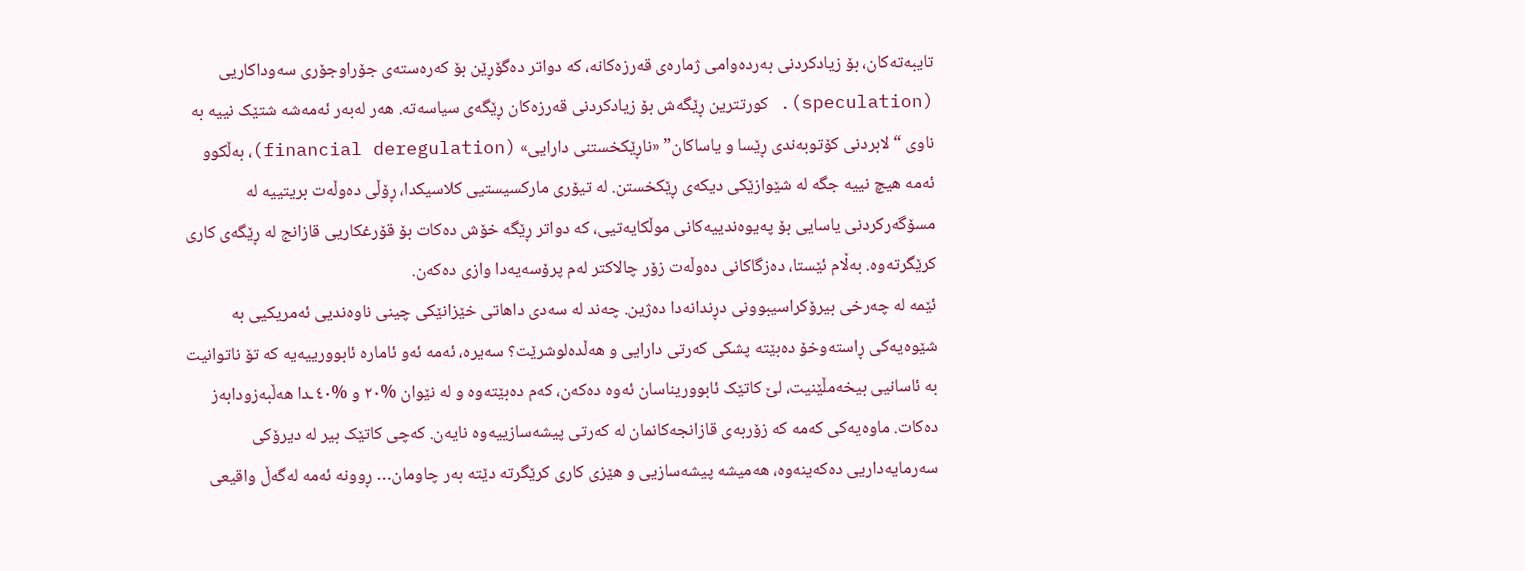تایبەتەکان، بۆ زیادکردنی بەردەوامی ژمارەی قەرزەکانە، کە دواتر دەگۆڕێن بۆ کەرەستەی جۆراوجۆری سەوداکاریی (speculation). کورتترین ڕێگەش بۆ زیادکردنی قەرزەکان ڕێگەی سیاسەتە. هەر لەبەر ئەمەشە شتێک نییە بە ناوی “لابردنی کۆتوبەندی ڕێسا و یاساکان” «ناڕێکخستنی دارایی» (financial deregulation)، بەڵکوو ئەمە هیچ نییە جگە لە شێوازێکی دیکەی ڕێکخستن. لە تیۆری مارکسیستیی کلاسیکدا، ڕۆڵی دەوڵەت بریتییە لە مسۆگەرکردنی یاسایی بۆ پەیوەندییەکانی موڵکایەتیی، کە دواتر ڕێگە خۆش دەکات بۆ قۆرغکاریی قازانج لە ڕێگەی کاری کرێگرتەوە. بەڵام ئێستا، دەزگاکانی دەوڵەت زۆر چالاکتر لەم پرۆسەیەدا وازی دەکەن.
ئێمە لە چەرخی بیرۆکراسیبوونی دڕندانەدا دەژین. چەند لە سەدی داهاتی خێزانێکی چینی ناوەندیی ئەمریکیی بە شێوەیەکی ڕاستەوخۆ دەبێتە پشکی کەرتی دارایی و هەڵدەلوشرێت؟ سەیرە، ئەمە ئەو ئامارە ئابوورییەیە کە تۆ ناتوانیت بە ئاسانیی بیخەمڵێنیت، لێ کاتێک ئابووریناسان ئەوە دەکەن، کەم دەبێتەوە و لە نێوان %٢٠ و %٤٠ـدا هەڵبەزودابەز دەکات. ماوەیەکی کەمە کە زۆربەی قازانجەکانمان لە کەرتی پیشەسازییەوە نایەن. کەچی کاتێک بیر لە دیرۆکی سەرمایەداریی دەکەینەوە، هەمیشە پیشەسازیی و هێزی کاری کرێگرتە دێتە بەر چاومان… ڕوونە ئەمە لەگەڵ واقیعی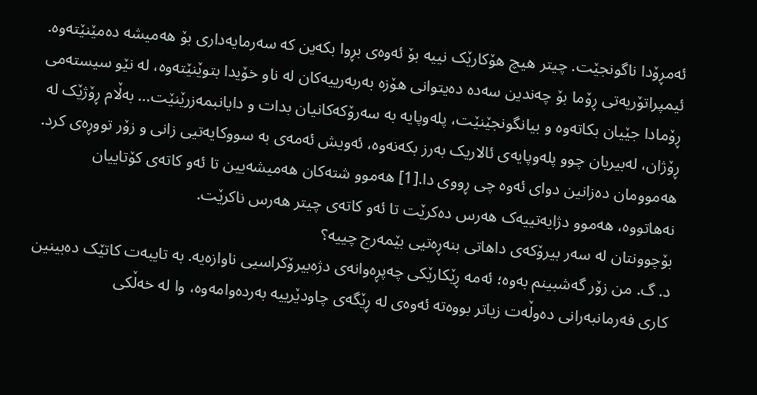ئەمڕۆدا ناگونجێت. چیتر هیچ هۆکارێک نییە بۆ ئەوەی بڕوا بکەین کە سەرمایەداری بۆ هەمیشە دەمێنێتەوە. ئیمپراتۆریەتی ڕۆما بۆ چەندین سەدە دەیتوانی هۆزە بەربەرییەکان لە ناو خۆیدا بتوێنێتەوە، لە نێو سیستەمی ڕۆمادا جێیان بکاتەوە و بیانگونجێنێت، پلەوپایە بە سەرۆکەکانیان بدات و دایانبمەزرێنێت… بەڵام ڕۆژێک لە ڕۆژان، لەبیریان چوو پلەوپایەی ئالاریک بەرز بکەنەوە، ئەویش ئەمەی بە سووکایەتیی زانی و زۆر تووڕەی کرد. هەموومان دەزانین دوای ئەوە چی ڕووی دا.[1] هەموو شتەکان هەمیشەیین تا ئەو کاتەی کۆتاییان نەهاتووە، هەموو دژایەتییەک هەرس دەکرێت تا ئەو کاتەی چیتر هەرس ناکرێت.
بۆچوونتان لە سەر بیرۆکەی داهاتی بنەڕەتیی بێمەرج چییە؟
د. گ. من زۆر گەشبینم بەوە؛ ئەمە ڕێکارێکی چەپڕەوانەی دژەبیرۆکراسیی ناوازەیە. بە تایبەت کاتێک دەبینین کاری فەرمانبەرانی دەوڵەت زیاتر بووەتە ئەوەی لە ڕێگەی چاودێرییە بەردەوامەوە، وا لە خەڵکی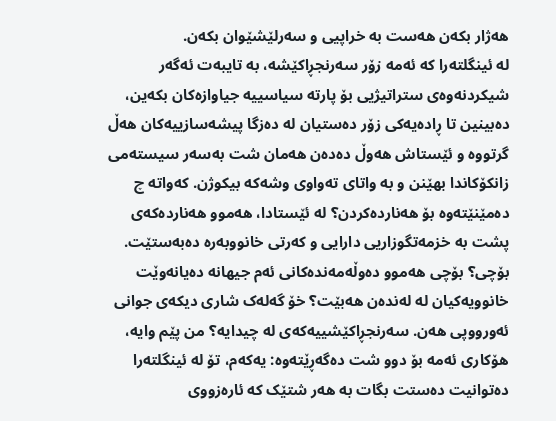هەژار بکەن هەست بە خراپیی و سەرلێشێوان بکەن.
لە ئینگلتەرا کە ئەمە زۆر سەرنجڕاکێشە، بە تایبەت ئەگەر شیکردنەوەی ستراتیژیی بۆ پارتە سیاسییە جیاوازەکان بکەین، دەبینین تا ڕادەیەکی زۆر دەستیان لە دەزگا پیشەسازییەکان هەڵ گرتووە و ئێستاش هەوڵ دەدەن هەمان شت بەسەر سیستەمی زانکۆکاندا بهێنن و بە واتای تەواوی وشەکە بیکوژن. کەواتە چ دەمێنێتەوە بۆ هەناردەکردن؟ لە ئێستادا، هەموو هەناردەکەی پشت بە خزمەتگوزاریی دارایی و کەرتی خانووبەرە دەبەستێت. بۆچی؟ بۆچی هەموو دەوڵەمەندەکانی ئەم جیهانە دەیانەوێت خانوویەکیان لە لەندەن هەبێت؟ خۆ گەلەک شاری دیکەی جوانی ئەورووپی هەن. سەرنجڕاکێشییەکەی لە چیدایە؟ من پێم وایە، هۆکاری ئەمە بۆ دوو شت دەگەڕێتەوە: یەکەم، تۆ لە ئینگلتەرا دەتوانیت دەستت بگات بە هەر شتێک کە ئارەزووی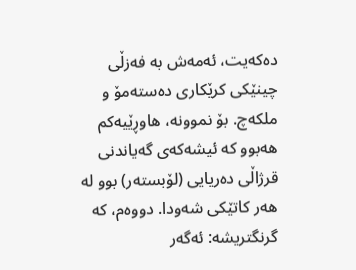دەکەیت، ئەمەش بە فەزڵی چینێکی کرێکاری دەستەمۆ و ملکەچ. بۆ نموونە، هاوڕێیەکم هەبوو کە ئیشەکەی گەیاندنی قرژاڵی دەریایی (لۆبستەر) بوو لە هەر کاتێکی شەودا. دووەم، کە گرنگتریشە: ئەگەر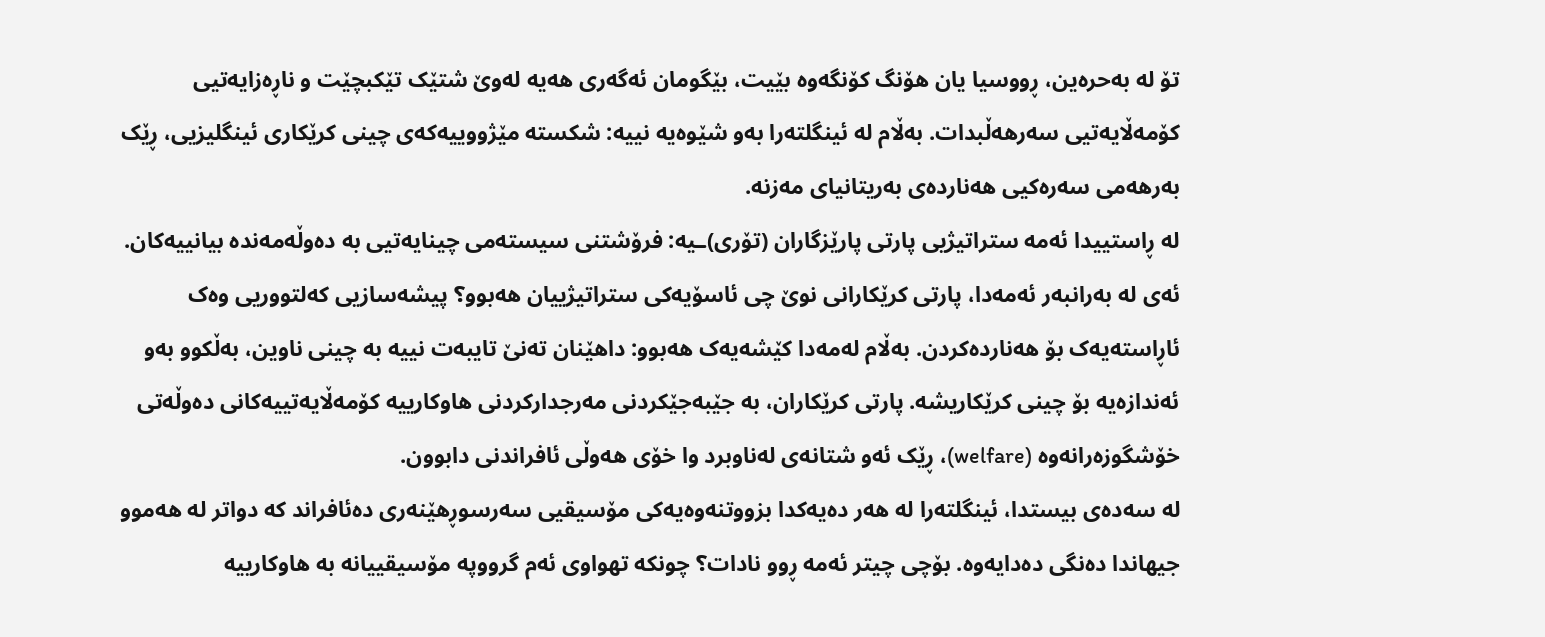تۆ لە بەحرەین، ڕووسیا یان هۆنگ کۆنگەوە بێیت، بێگومان ئەگەری هەیە لەوێ شتێک تێکبچێت و ناڕەزایەتیی کۆمەڵایەتیی سەرهەڵبدات. بەڵام لە ئینگلتەرا بەو شێوەیە نییە: شکستە مێژووییەکەی چینی کرێکاری ئینگلیزیی، ڕێک بەرهەمی سەرەکیی هەناردەی بەریتانیای مەزنە.
لە ڕاستییدا ئەمە ستراتیژیی پارتی پارێزگاران (تۆری)ـیە: فرۆشتنی سیستەمی چینایەتیی بە دەوڵەمەندە بیانییەکان. ئەی لە بەرانبەر ئەمەدا، پارتی کرێکارانی نوێ چی ئاسۆیەکی ستراتیژییان هەبوو؟ پیشەسازیی کەلتووریی وەک ئاڕاستەیەک بۆ هەناردەکردن. بەڵام لەمەدا کێشەیەک هەبوو: داهێنان تەنێ تایبەت نییە بە چینی ناوین، بەڵکوو بەو ئەندازەیە بۆ چینی کرێکاریشە. پارتی کرێکاران، بە جێبەجێکردنی مەرجدارکردنی هاوکارییە کۆمەڵایەتییەکانی دەوڵەتی خۆشگوزەرانەوە (welfare)، ڕێک ئەو شتانەی لەناوبرد وا خۆی هەوڵی ئافراندنی دابوون.
لە سەدەی بیستدا، ئینگلتەرا لە هەر دەیەکدا بزووتنەوەیەکی مۆسیقیی سەرسوڕهێنەری دەئافراند کە دواتر لە هەموو جیهاندا دەنگی دەدایەوە. بۆچی چیتر ئەمە ڕوو نادات؟ چونکە تهواوی ئەم گرووپە مۆسیقییانە بە هاوکارییە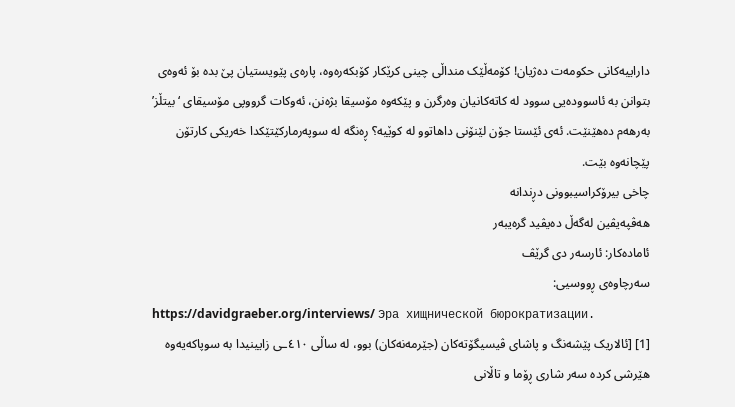داراییەکانی حکومەت دەژیان! کۆمەڵێک منداڵی چینی کرێکار کۆبکەرەوە، پارەی پێویستیان پێ بدە بۆ ئەوەی بتوانن بە ئاسوودەیی سوود لە کاتەکانیان وەرگرن و پێکەوە مۆسیقا بژەنن، ئەوکات گرووپی مۆسیقای ‘بیتڵز’ بەرهەم دەهێنێت. ئەی ئێستا جۆن لێنۆنی داهاتوو لە کوێیە؟ ڕەنگە لە سوپەرمارکێتێکدا خەریکی کارتۆن پێچانەوە بێت.
چاخی بیرۆکراسیبوونی دڕندانە
هەڤپەیڤین لەگەڵ دەیڤید گرەیبەر
ئامادەکار: ئارسەر دی گرێڤ
سەرچاوەی ڕووسیی:
https://davidgraeber.org/interviews/ Эра хищнической бюрократизации.
[1] [ئالاریک پێشەنگ و پاشای ڤیسیگۆتەکان (جێرمەنەکان) بوو، لە ساڵی ٤١٠ـی زایینیدا بە سوپاکەیەوە هێرشی کردە سەر شاری ڕۆما و تاڵانی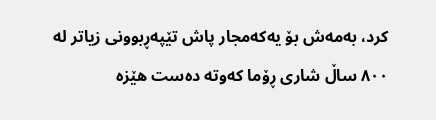کرد، بەمەش بۆ یەکەمجار پاش تێپەڕبوونی زیاتر لە ٨٠٠ ساڵ شاری ڕۆما کەوتە دەست هێزە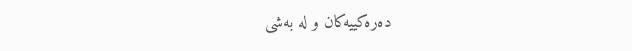دەرەکییەکان و لە بەشی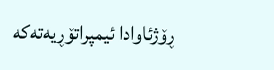ڕۆژئاوادا ئیمپراتۆڕیەتەکە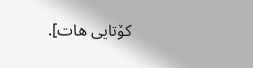کۆتایی هات].